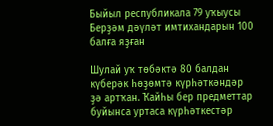Быйыл республикала 79 уҡыусы Берҙәм дәүләт имтихандарын 100 балға яҙған

Шулай уҡ төбәктә 80 балдан күберәк һөҙөмтә күрһәткәндәр ҙә артҡан. Ҡайһы бер предметтар буйынса уртаса күрһәткестәр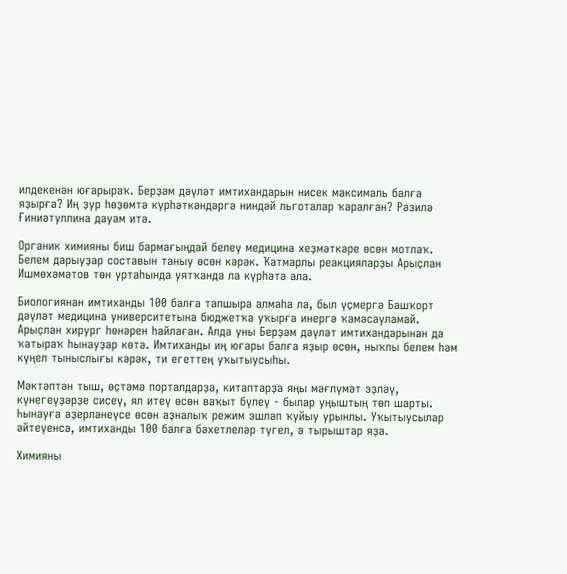илдекенән юғарыраҡ. Берҙәм дәүләт имтихандарын нисек максималь балға яҙырға? Иң ҙур һөҙөмтә күрһәткәндәргә ниндәй льготалар ҡаралған? Рәзилә Ғиниәтуллина дауам итә.

Органик химияны биш бармағыңдай белеү медицина хеҙмәткәре өсөн мотлаҡ. Белем дарыуҙар составын таныу өсөн кәрәк. Ҡатмарлы реакцияларҙы Арыҫлан Ишмөхәмәтов төн уртаһында уятҡанда ла күрһәтә ала.

Биологиянан имтиханды 100 балға тапшыра алмаһа ла, был үҫмергә Башҡорт дәүләт медицина университетына бюджетҡа уҡырға инергә ҡамасауламай. Арыҫлан хирург һөнәрен һайлаған. Алда уны Берҙәм дәүләт имтихандарынан да ҡатыраҡ һынауҙар көтә. Имтиханды иң юғары балға яҙыр өсөн, ныҡлы белем һәм күңел тыныслығы кәрәк, ти егеттең уҡытыусыһы.

Мәктәптән тыш, өҫтәмә порталдарҙа, китаптарҙа яңы мәғлүмәт эҙләү, күнегеүҙәрҙе сисеү, ял итеү өсөн ваҡыт бүлеү - былар уңыштың төп шарты. Һынауға әҙерләнеүсе өсөн аҙналыҡ режим эшләп ҡуйыу урынлы. Уҡытыусылар әйтеүенсә, имтиханды 100 балға бәхетлеләр түгел, ә тырыштар яҙа.

Химияны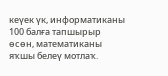кеүек үк, информатиканы 100 балға тапшырыр өсөн, математиканы яҡшы белеү мотлаҡ.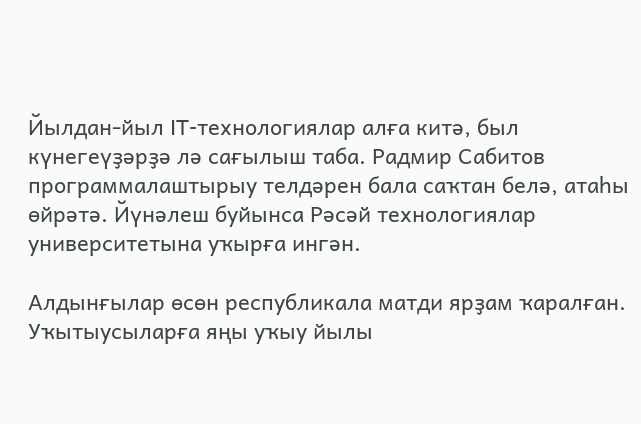Йылдан-йыл IT-технологиялар алға китә, был күнегеүҙәрҙә лә сағылыш таба. Радмир Сабитов программалаштырыу телдәрен бала саҡтан белә, атаһы өйрәтә. Йүнәлеш буйынса Рәсәй технологиялар университетына уҡырға ингән.

Алдынғылар өсөн республикала матди ярҙам ҡаралған. Уҡытыусыларға яңы уҡыу йылы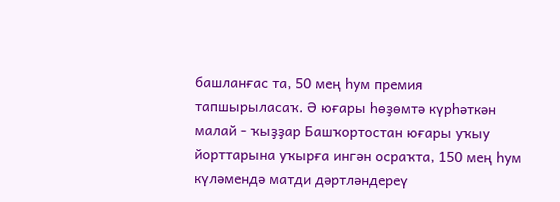башланғас та, 50 мең һум премия тапшырыласаҡ. Ә юғары һөҙөмтә күрһәткән малай - ҡыҙҙар Башҡортостан юғары уҡыу йорттарына уҡырға ингән осраҡта, 150 мең һум күләмендә матди дәртләндереү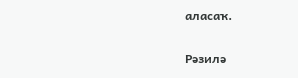аласаҡ.

Рәзилә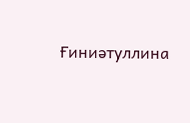Ғиниәтуллина